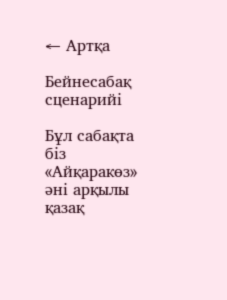← Артқа

Бейнесабақ сценарийі

Бұл сабақта біз «Айқаракөз» әні арқылы қазақ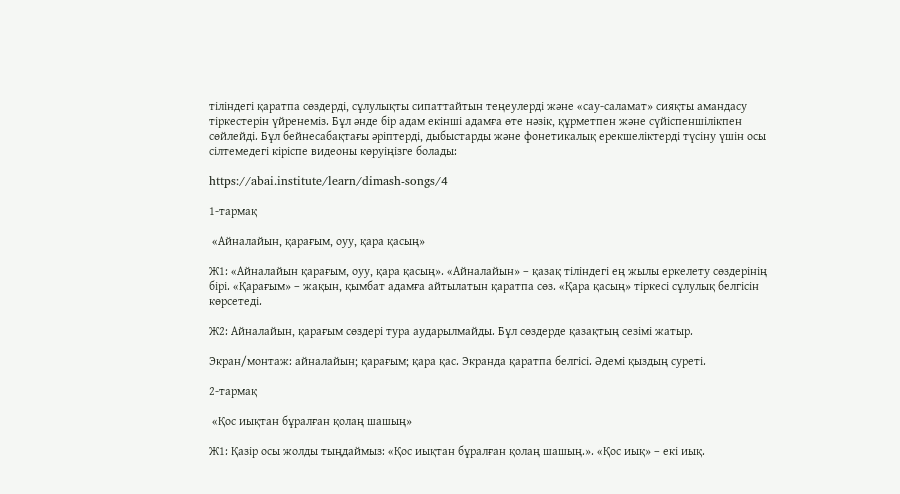тіліндегі қаратпа сөздерді, сұлулықты сипаттайтын теңеулерді және «сау-саламат» сияқты амандасу тіркестерін үйренеміз. Бұл әнде бір адам екінші адамға өте нәзік, құрметпен және сүйіспеншілікпен сөйлейді. Бұл бейнесабақтағы әріптерді, дыбыстарды және фонетикалық ерекшеліктерді түсіну үшін осы сілтемедегі кіріспе видеоны көруіңізге болады:

https://abai.institute/learn/dimash-songs/4

1-тармақ

 «Айналайын, қарағым, оуу, қара қасың»

Ж1: «Айналайын қарағым, оуу, қара қасың». «Айналайын» – қазақ тіліндегі ең жылы еркелету сөздерінің бірі. «Қарағым» – жақын, қымбат адамға айтылатын қаратпа сөз. «Қара қасың» тіркесі сұлулық белгісін көрсетеді.

Ж2: Айналайын, қарағым сөздері тура аударылмайды. Бұл сөздерде қазақтың сезімі жатыр.

Экран/монтаж: айналайын; қарағым; қара қас. Экранда қаратпа белгісі. Әдемі қыздың суреті.

2-тармақ

 «Қос иықтан бұралған қолаң шашың»

Ж1: Қазір осы жолды тыңдаймыз: «Қос иықтан бұралған қолаң шашың.». «Қос иық» – екі иық.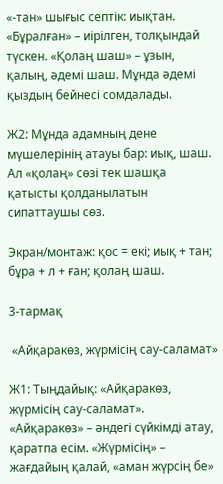«-тан» шығыс септік: иықтан. «Бұралған» – иірілген, толқындай түскен. «Қолаң шаш» – ұзын, қалың, әдемі шаш. Мұнда әдемі қыздың бейнесі сомдалады.

Ж2: Мұнда адамның дене мүшелерінің атауы бар: иық, шаш. Ал «қолаң» сөзі тек шашқа қатысты қолданылатын сипаттаушы сөз.

Экран/монтаж: қос = екі; иық + тан; бұра + л + ған; қолаң шаш.

3-тармақ

 «Айқаракөз, жүрмісің сау-саламат»

Ж1: Тыңдайық: «Айқаракөз, жүрмісің сау-саламат». «Айқаракөз» – әндегі сүйкімді атау, қаратпа есім. «Жүрмісің» – жағдайың қалай, «аман жүрсің бе»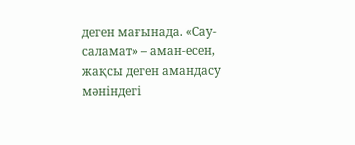деген мағынада. «Сау-саламат» – аман-есен, жақсы деген амандасу мәніндегі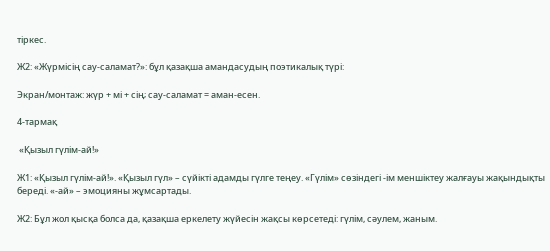тіркес.

Ж2: «Жүрмісің сау-саламат?»: бұл қазақша амандасудың поэтикалық түрі:

Экран/монтаж: жүр + мі + сің; сау-саламат = аман-есен.

4-тармақ

 «Қызыл гүлім-ай!»

Ж1: «Қызыл гүлім-ай!». «Қызыл гүл» – сүйікті адамды гүлге теңеу. «Гүлім» сөзіндегі -ім меншіктеу жалғауы жақындықты береді. «-ай» – эмоцияны жұмсартады.

Ж2: Бұл жол қысқа болса да, қазақша еркелету жүйесін жақсы көрсетеді: гүлім, сәулем, жаным.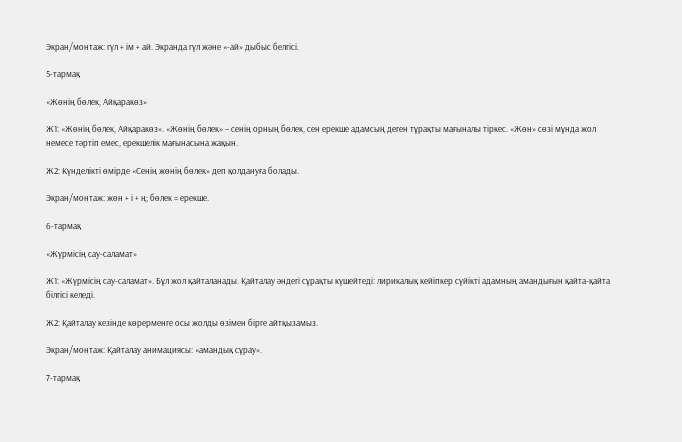Экран/монтаж: гүл + ім + ай. Экранда гүл және «-ай» дыбыс белгісі.

5-тармақ

«Жөнің бөлек, Айқаракөз»

Ж1: «Жөнің бөлек, Айқаракөз». «Жөнің бөлек» – сенің орның бөлек, сен ерекше адамсың деген тұрақты мағыналы тіркес. «Жөн» сөзі мұнда жол немесе тәртіп емес, ерекшелік мағынасына жақын.

Ж2: Күнделікті өмірде «Сенің жөнің бөлек» деп қолдануға болады.

Экран/монтаж: жөн + і + ң; бөлек = ерекше.

6-тармақ

«Жүрмісің сау-саламат»

Ж1: «Жүрмісің сау-саламат». Бұл жол қайталанады. Қайталау әндегі сұрақты күшейтеді: лирикалық кейіпкер сүйікті адамның амандығын қайта-қайта білгісі келеді.

Ж2: Қайталау кезінде көрерменге осы жолды өзімен бірге айтқызамыз.

Экран/монтаж: Қайталау анимациясы: «амандық сұрау».

7-тармақ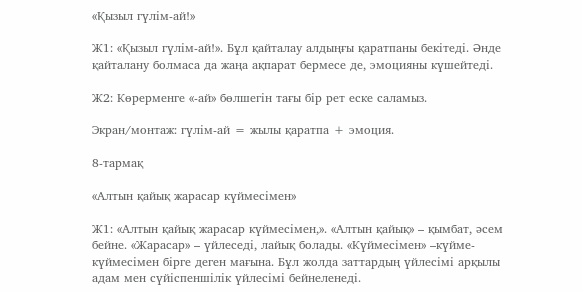«Қызыл гүлім-ай!»

Ж1: «Қызыл гүлім-ай!». Бұл қайталау алдыңғы қаратпаны бекітеді. Әнде қайталану болмаса да жаңа ақпарат бермесе де, эмоцияны күшейтеді.

Ж2: Көрерменге «-ай» бөлшегін тағы бір рет еске саламыз.

Экран/монтаж: гүлім-ай = жылы қаратпа + эмоция.

8-тармақ

«Алтын қайық жарасар күймесімен»

Ж1: «Алтын қайық жарасар күймесімен,». «Алтын қайық» – қымбат, әсем бейне. «Жарасар» – үйлеседі, лайық болады. «Күймесімен» –күйме- күймесімен бірге деген мағына. Бұл жолда заттардың үйлесімі арқылы адам мен сүйіспеншілік үйлесімі бейнеленеді.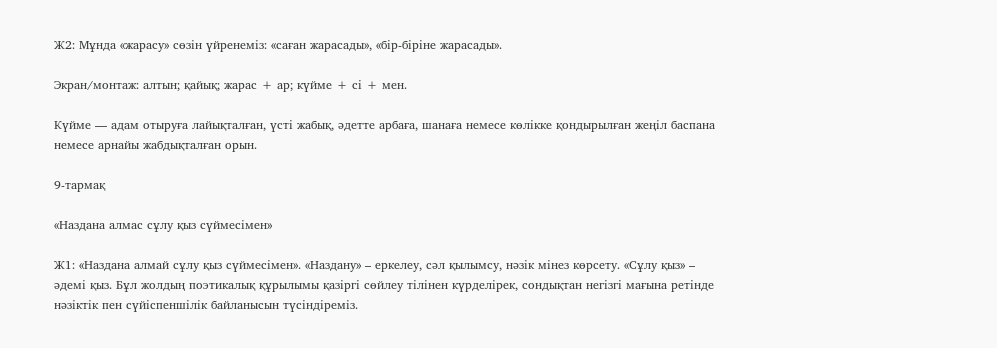Ж2: Мұнда «жарасу» сөзін үйренеміз: «саған жарасады», «бір-біріне жарасады».

Экран/монтаж: алтын; қайық; жарас + ар; күйме + сі + мен.

Күйме — адам отыруға лайықталған, үсті жабық, әдетте арбаға, шанаға немесе көлікке қондырылған жеңіл баспана немесе арнайы жабдықталған орын.

9-тармақ

«Наздана алмас сұлу қыз сүймесімен»

Ж1: «Наздана алмай сұлу қыз сүймесімен». «Наздану» – еркелеу, сәл қылымсу, нәзік мінез көрсету. «Сұлу қыз» – әдемі қыз. Бұл жолдың поэтикалық құрылымы қазіргі сөйлеу тілінен күрделірек, сондықтан негізгі мағына ретінде нәзіктік пен сүйіспеншілік байланысын түсіндіреміз.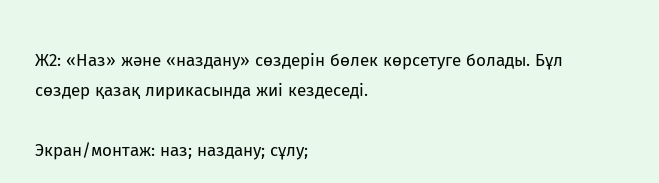Ж2: «Наз» және «наздану» сөздерін бөлек көрсетуге болады. Бұл сөздер қазақ лирикасында жиі кездеседі.

Экран/монтаж: наз; наздану; сұлу;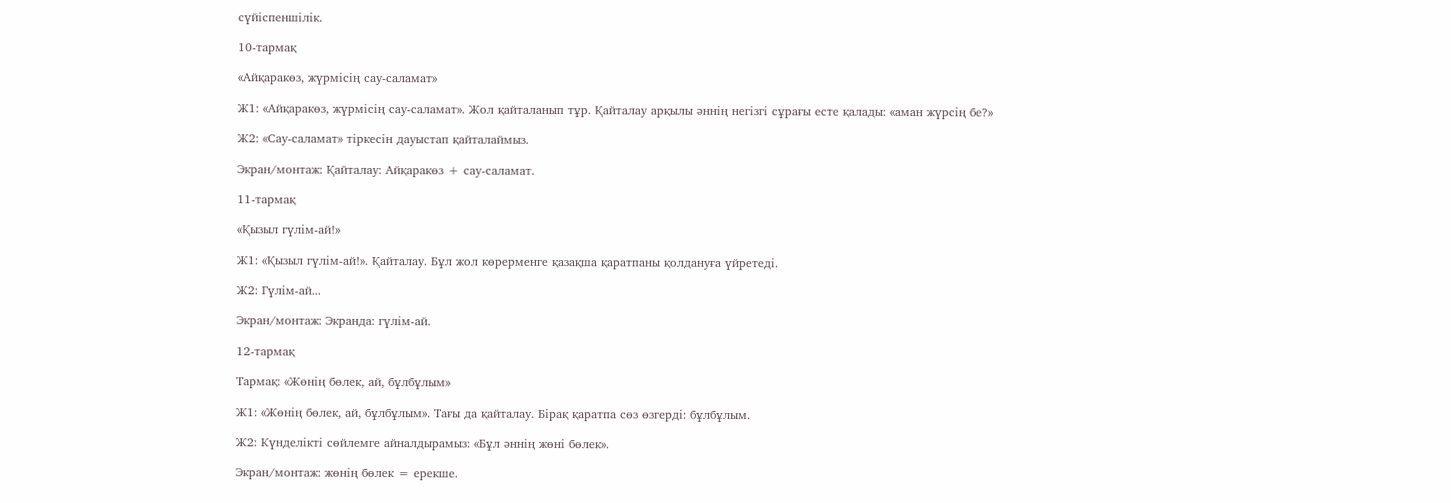сүйіспеншілік.

10-тармақ

«Айқаракөз, жүрмісің сау-саламат»

Ж1: «Айқаракөз, жүрмісің сау-саламат». Жол қайталанып тұр. Қайталау арқылы әннің негізгі сұрағы есте қалады: «аман жүрсің бе?»

Ж2: «Сау-саламат» тіркесін дауыстап қайталаймыз.

Экран/монтаж: Қайталау: Айқаракөз + сау-саламат.

11-тармақ

«Қызыл гүлім-ай!»

Ж1: «Қызыл гүлім-ай!». Қайталау. Бұл жол көрерменге қазақша қаратпаны қолдануға үйретеді.

Ж2: Гүлім-ай...

Экран/монтаж: Экранда: гүлім-ай.

12-тармақ

Тармақ: «Жөнің бөлек, ай, бұлбұлым»

Ж1: «Жөнің бөлек, ай, бұлбұлым». Тағы да қайталау. Бірақ қаратпа сөз өзгерді: бұлбұлым.

Ж2: Күнделікті сөйлемге айналдырамыз: «Бұл әннің жөні бөлек».

Экран/монтаж: жөнің бөлек = ерекше.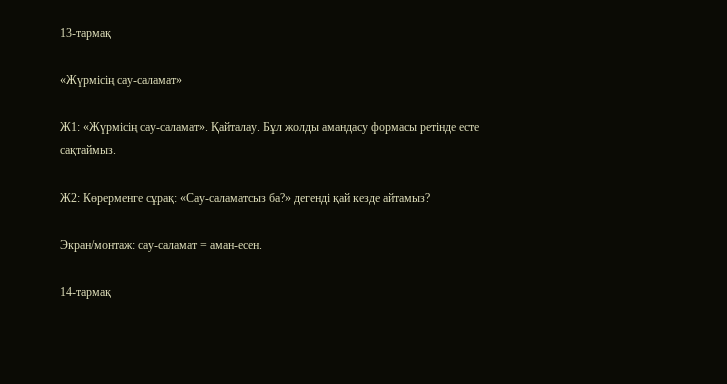13-тармақ

«Жүрмісің сау-саламат»

Ж1: «Жүрмісің сау-саламат». Қайталау. Бұл жолды амандасу формасы ретінде есте сақтаймыз.

Ж2: Көрерменге сұрақ: «Сау-саламатсыз ба?» дегенді қай кезде айтамыз?

Экран/монтаж: сау-саламат = аман-есен.

14-тармақ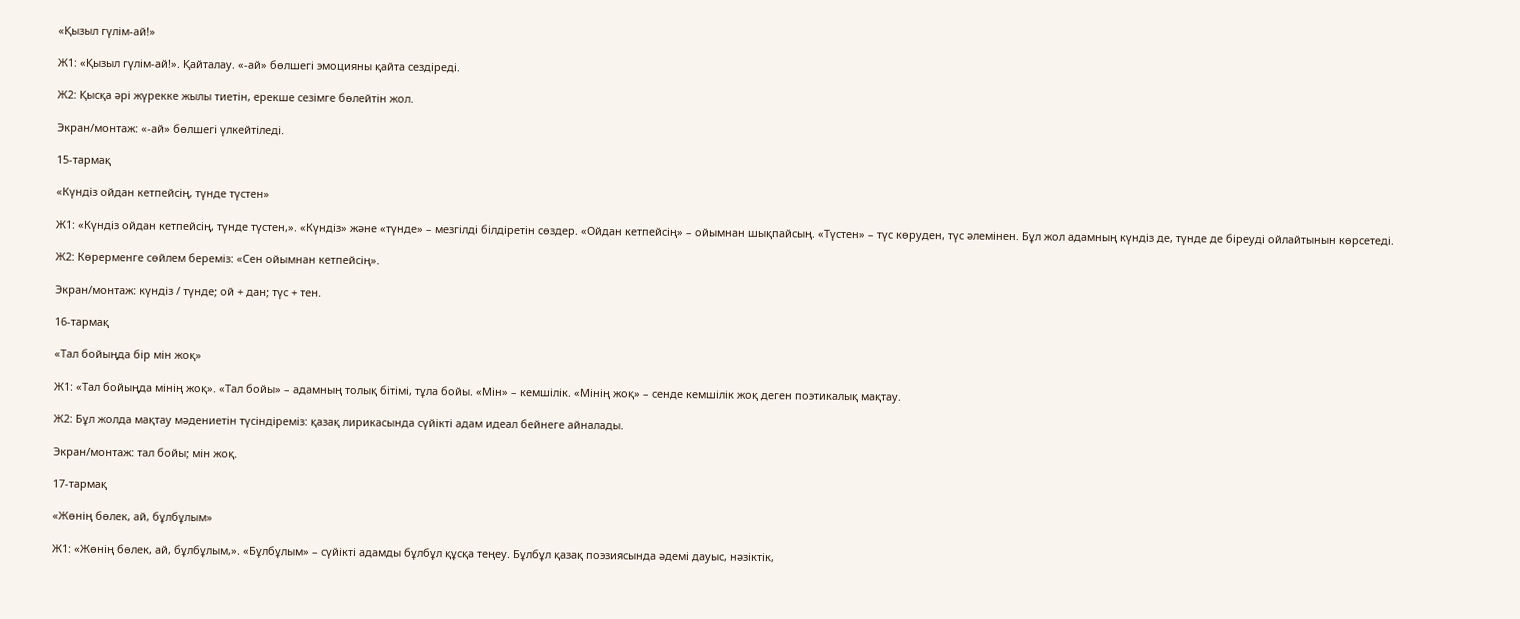«Қызыл гүлім-ай!»

Ж1: «Қызыл гүлім-ай!». Қайталау. «-ай» бөлшегі эмоцияны қайта сездіреді.

Ж2: Қысқа әрі жүрекке жылы тиетін, ерекше сезімге бөлейтін жол.

Экран/монтаж: «-ай» бөлшегі үлкейтіледі.

15-тармақ

«Күндіз ойдан кетпейсің, түнде түстен»

Ж1: «Күндіз ойдан кетпейсің, түнде түстен,». «Күндіз» және «түнде» – мезгілді білдіретін сөздер. «Ойдан кетпейсің» – ойымнан шықпайсың. «Түстен» – түс көруден, түс әлемінен. Бұл жол адамның күндіз де, түнде де біреуді ойлайтынын көрсетеді.

Ж2: Көрерменге сөйлем береміз: «Сен ойымнан кетпейсің».

Экран/монтаж: күндіз / түнде; ой + дан; түс + тен.

16-тармақ

«Тал бойыңда бір мін жоқ»

Ж1: «Тал бойыңда мінің жоқ». «Тал бойы» – адамның толық бітімі, тұла бойы. «Мін» – кемшілік. «Мінің жоқ» – сенде кемшілік жоқ деген поэтикалық мақтау.

Ж2: Бұл жолда мақтау мәдениетін түсіндіреміз: қазақ лирикасында сүйікті адам идеал бейнеге айналады.

Экран/монтаж: тал бойы; мін жоқ.

17-тармақ

«Жөнің бөлек, ай, бұлбұлым»

Ж1: «Жөнің бөлек, ай, бұлбұлым,». «Бұлбұлым» – сүйікті адамды бұлбұл құсқа теңеу. Бұлбұл қазақ поэзиясында әдемі дауыс, нәзіктік,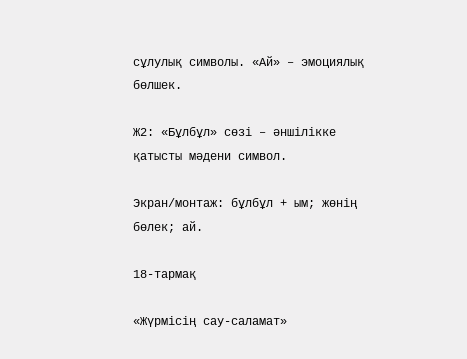сұлулық символы. «Ай» – эмоциялық бөлшек.

Ж2: «Бұлбұл» сөзі – әншілікке қатысты мәдени символ.

Экран/монтаж: бұлбұл + ым; жөнің бөлек; ай.

18-тармақ

«Жүрмісің сау-саламат»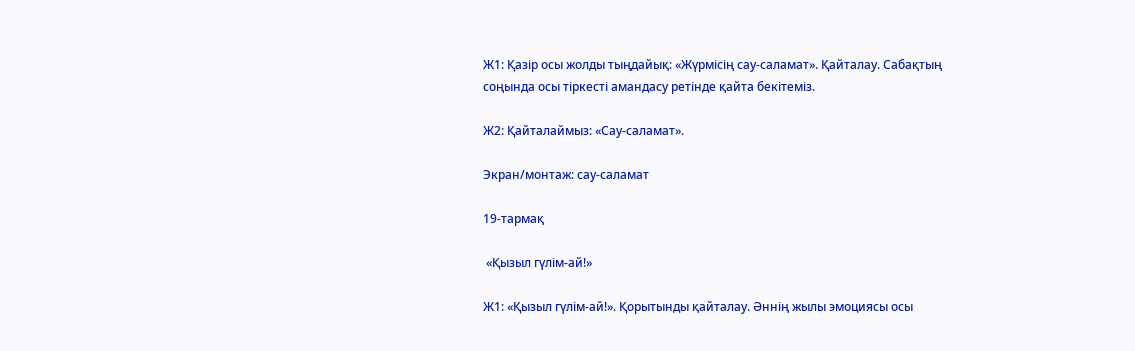Ж1: Қазір осы жолды тыңдайық: «Жүрмісің сау-саламат». Қайталау. Сабақтың соңында осы тіркесті амандасу ретінде қайта бекітеміз.

Ж2: Қайталаймыз: «Сау-саламат».

Экран/монтаж: сау-саламат

19-тармақ

 «Қызыл гүлім-ай!»

Ж1: «Қызыл гүлім-ай!». Қорытынды қайталау. Әннің жылы эмоциясы осы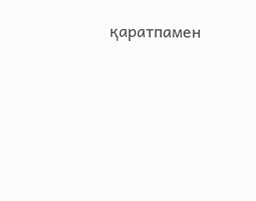қаратпамен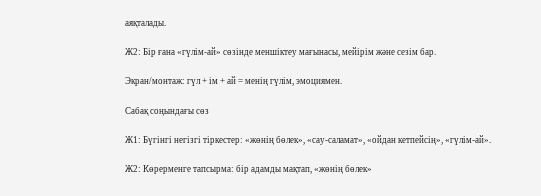аяқталады.

Ж2: Бір ғана «гүлім-ай» сөзінде меншіктеу мағынасы, мейірім және сезім бар.

Экран/монтаж: гүл + ім + ай = менің гүлім, эмоциямен.

Сабақ соңындағы сөз

Ж1: Бүгінгі негізгі тіркестер: «жөнің бөлек», «сау-саламат», «ойдан кетпейсің», «гүлім-ай».

Ж2: Көрерменге тапсырма: бір адамды мақтап, «жөнің бөлек»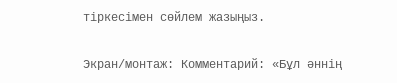тіркесімен сөйлем жазыңыз.

Экран/монтаж: Комментарий: «Бұл әннің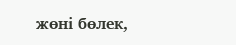жөні бөлек,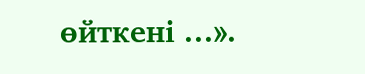өйткені ...».